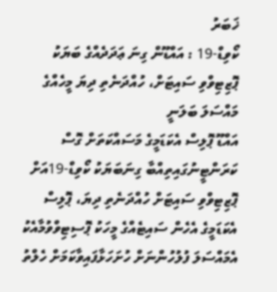ޚަބަރު
ކޯވިޑް-19 : އައްޑޫން ގިނަ ޢަދަދެއްގެ ބަޔަކު ޕޮޒިޓިވްވި ސައިޓަށް، ހުއްދަނެތި ދިޔަ މީހެއްގެ މައްސަލަ ބަލަނީ
އައްޑޫ ޕޮލިސް އެކަޑަމީގެ މަސައްކަތަށް ގޮސް ކަރަންޓީނުގައިތިއްބާ ގިނަބަޔަކު ކޯވިޑް-19އަށް ޕޮޒިޓިވްވި ސައިޓަށް ހުއްދަނެތި ދިޔަ، ޕޮލިސް އެކަޑަމީގެ އެހެން ސައިޓެއްގެ މީހަކު ޕޮސިޓިވްވުމާއެކު އެމައްސަލަ ފުލުހުންނަށް ހުށަހަޅާފައިވާކަމަށް ހެލްތު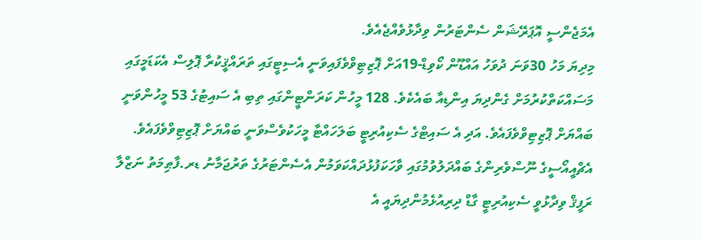އެމަޖެންސީ އޮޕަރޭޝަން ސެންޓަރުން ވިދާޅުވެއްޖެއެވެ.
މިދިޔަ މަހު 30ވަނަ ދުވަހު އައްޑޫން ކޯވިޑް-19އަށް ޕޮޒިޓިވްވެފައިވަނީ އެސިޓީގައި ތަރައްޤީކުރާ ޕޮލިސް އެކަޑަމީގައި މަސައްކަތްކުރުމަށް ގެންދިޔަ އިންޑިއާ ބައެކެވެ. 128 މީހުން ކަރަންޓީންގައި ތިބި އެ ސައިޓުގެ 53 މީހުންވަނީ ބައްޔަށް ޕޮޒިޓިވްވެފައެވެ. އަދި އެ ސައިޓްގެ ސެކިއުރިޓީ ބަލަހައްޓާ މީހަކުވެސްވަނީ ބައްޔަށް ޕޮޒިޓިވްވެފައެވެ.
އެޗްއީއޯސީގެ ނޫސްވެރިންގެ ބައްދަލުވުމުގައި ވާހަކަފުޅުދައްކަވަމުން އެސެންޓަރުގެ ތަރުޖަމާނު ޑރ.ފާޠިމަތު ނަޒްލާ ރަފީޤް ވިދާޅުވީ ސެކިއުރިޓީ ގާޑް ދިރިއުޅެމުންދިޔައީ އެ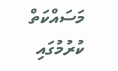މަސައްކަތް ކުރުމުގައި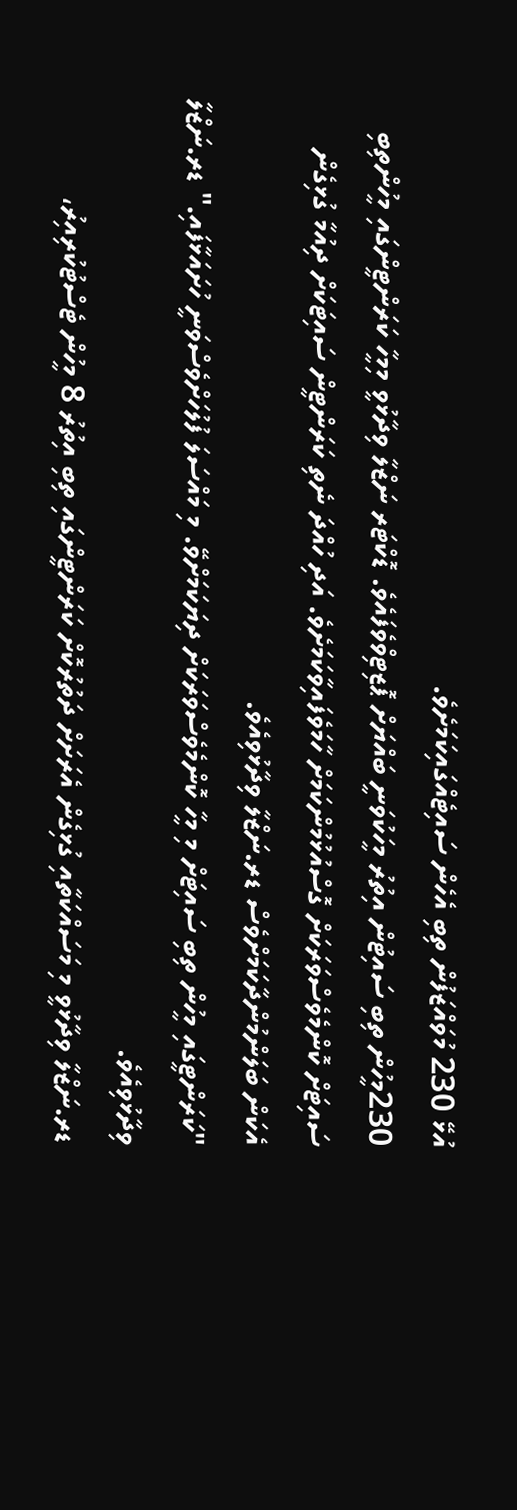އުޅޭ 230 މުވައްޒަފުން ތިބި އެހެން ސައިޓެއްގައިކަމަށެވެ.
230މީހުން ތިބި ސައިޓުން އިތުރު މީހަކުވަނީ ބައްޔަށް ޕޮޒިޓިވްވެފައެވެ. ޑޮކްޓަރ ނަޒްލާ ވިދާޅުވީ މިމީހާ ކަރަންޓީންގައި މީހުންތިބި ސައިޓަށް ކޮންމެވެސްވަރަކަށް ގޮސްއުޅުމުންކަމަށް ހާމަވެފައިވާކަމަށެވެ. އަދި ހުއްދަ ނެތި ކަރަންޓީން ސައިޓަކަށް ދިއުމާ ގުޅިގެން އެކަން ބަލަންމުންދާކަމަށްވެސް ޑރ.ނަޒްލާ ވިދާޅުވިއެވެ.
"ކަރަންޓީގައި މީހުން ތިބި ސައިޓަށް މި މީހާ ކޮންމެވެސްވަރަކަށް ދިޔަކަމަށްވޭ. މި މައްސަލަ ފުލުހަށްވެސްވަނީ ހުށައަޅާފައި." ޑރ.ނަޒްލާ ވިދާޅުވިއެވެ.
ޑރ.ނަޒްލާ ވިދާޅުވީ މި މަސައްކަތާއި ގުޅިގެން އެރަށަށް ދަތުރުކޮށް ކަރަންޓީންގައި ތިބި އިތުރު 8 މީހުން ޓެސްޓުކުރިއިރު،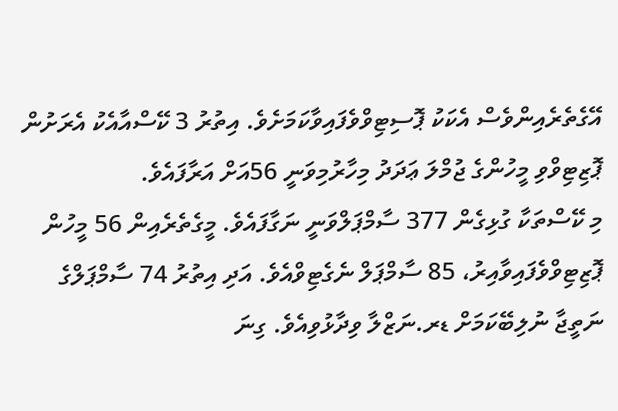އޭގެތެރެއިންވެސް އެކަކު ޕޮސިޓިވްވެފައިވާކަމަށެވެ. އިތުރު 3 ކޭސްއާއެކު އެރަށުން ޕޮޒިޓިވްވި މީހުންގެ ޖުމްލަ ޢަދަދު މިހާރުމިވަނީ 56އަށް އަރާފައެވެ.
މި ކޭސްތަކާ ގުޅިގެން 377 ސާމްޕަލްވަނީ ނަގާފައެވެ. މީގެތެރެއިން 56 މީހުން ޕޮޒިޓިވްވެފައިވާއިރު، 85 ސާމްޕަލް ނެގެޓިވްއެވެ. އަދި އިތުރު 74 ސާމްޕަލްގެ ނަތީޖާ ނުލިބޭކަމަށް ޑރ.ނަޒްލާ ވިދާޅުވިއެވެ. ގިނަ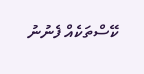ކޭސްތަކެއް ފެނުނު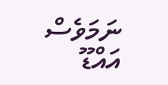ނަމަވެސް އައްޑޫ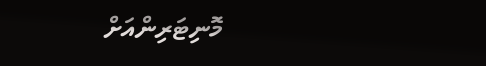މޮނިޓަރިންއަށް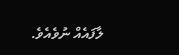ލާފައެއް ނުވެއެވެ.